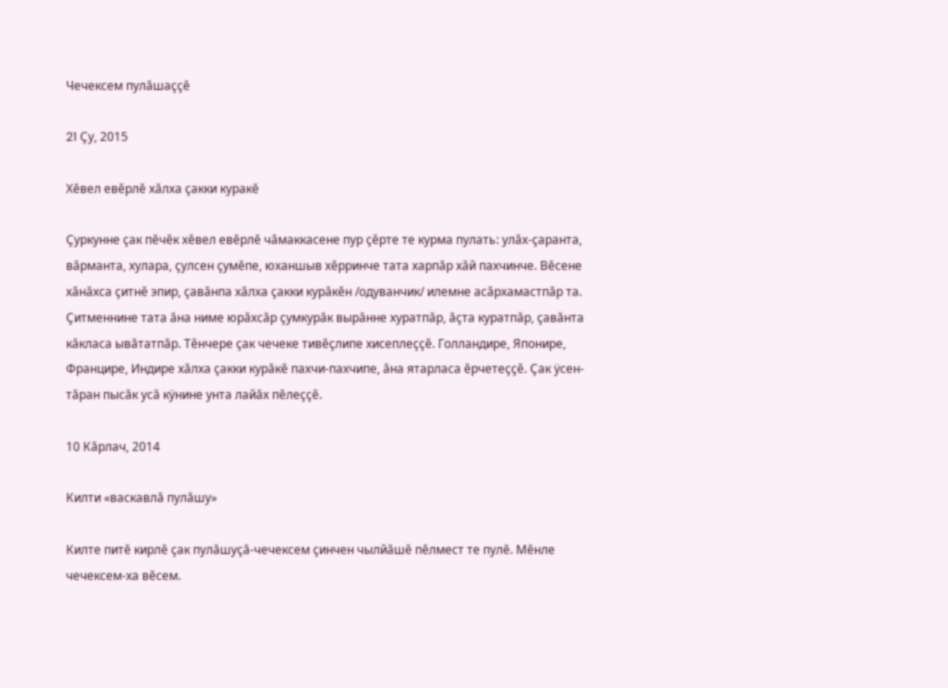Чечексем пулăшаççĕ

21 Çу, 2015

Хĕвел евĕрлĕ хăлха çакки курaкĕ

Çуркунне çак пĕчĕк хĕвел евĕрлĕ чăмаккасене пур çĕрте те курма пулать: улăх-çаранта, вăрманта, хулара, çулсен çумĕпе, юханшыв хĕрринче тата харпăр хăй пахчинче. Вĕсене хăнăхса çитнĕ эпир, çавăнпа хăлха çакки курăкĕн /одуванчик/ илемне асăрхамастпăр та. Çитменнине тата ăна ниме юрăхсăр çумкурăк вырăнне хуратпăр, ăçта куратпăр, çавăнта кăкласа ывăтатпăр. Тĕнчере çак чечеке тивĕçлипе хисеплеççĕ. Голландире, Японире, Францире, Индире хăлха çакки курăкĕ пахчи-пахчипе, ăна ятарласа ĕрчетеççĕ. Çак ÿсен-тăран пысăк усă кÿнине унта лайăх пĕлеççĕ.

10 Кăрлач, 2014

Килти «васкавлă пулăшу»

Килте питĕ кирлĕ çак пулăшуçă-чечексем çинчен чылйăшĕ пĕлмест те пулĕ. Мĕнле чечексем-ха вĕсем.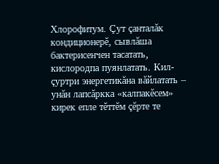Хлорофитум. Çут çанталăк кондиционерĕ, сывлăша бактерисенчен тасатать, кислородпа пуянлатать. Кил-çуртри энергетикăна вăйлатать – унăн лапсăркка «калпакĕсем» кирек епле тĕттĕм çĕрте те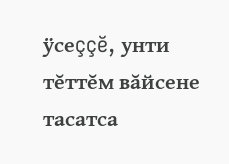ÿсеççĕ, унти тĕттĕм вăйсене тасатса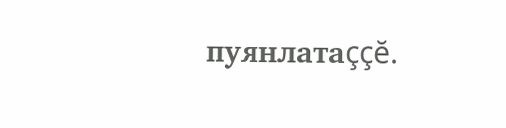пуянлатаççĕ.